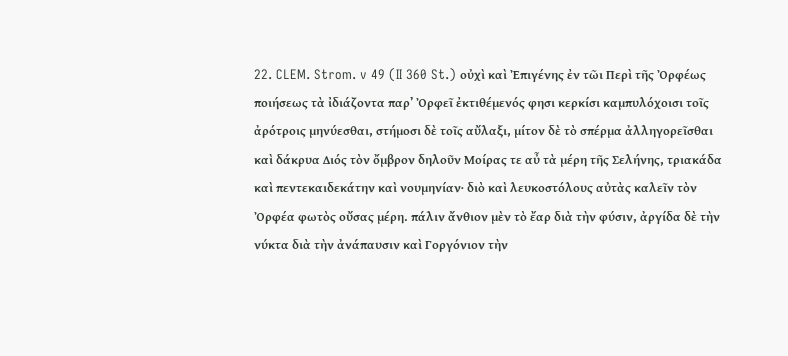22. CLEM. Strom. v 49 (II 360 St.) οὐχὶ καὶ Ἐπιγένης ἐν τῶι Περὶ τῆς Ὀρφέως ποιήσεως τὰ ἰδιάζοντα παρ’ Ὀρφεῖ ἐκτιθέμενός φησι κερκίσι καμπυλόχοισι τοῖς ἀρότροις μηνύεσθαι, στήμοσι δὲ τοῖς αὔλαξι, μίτον δὲ τὸ σπέρμα ἀλληγορεῖσθαι καὶ δάκρυα Διός τὸν ὄμβρον δηλοῦν Μοίρας τε αὖ τὰ μέρη τῆς Σελήνης, τριακάδα καὶ πεντεκαιδεκάτην καὶ νουμηνίαν· διὸ καὶ λευκοστόλους αὐτὰς καλεῖν τὸν Ὀρφέα φωτὸς οὔσας μέρη. πάλιν ἄνθιον μὲν τὸ ἔαρ διὰ τὴν φύσιν, ἀργίδα δὲ τὴν νύκτα διὰ τὴν ἀνάπαυσιν καὶ Γοργόνιον τὴν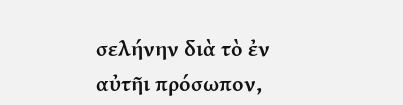σελήνην διὰ τὸ ἐν αὐτῆι πρόσωπον,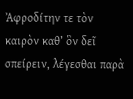Ἀφροδίτην τε τὸν καιρὸν καθ’ ὃν δεῖ σπείρειν, λέγεσθαι παρὰ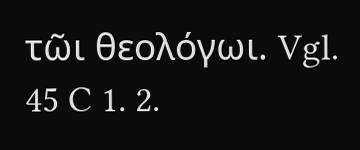τῶι θεολόγωι. Vgl. 45 C 1. 2.